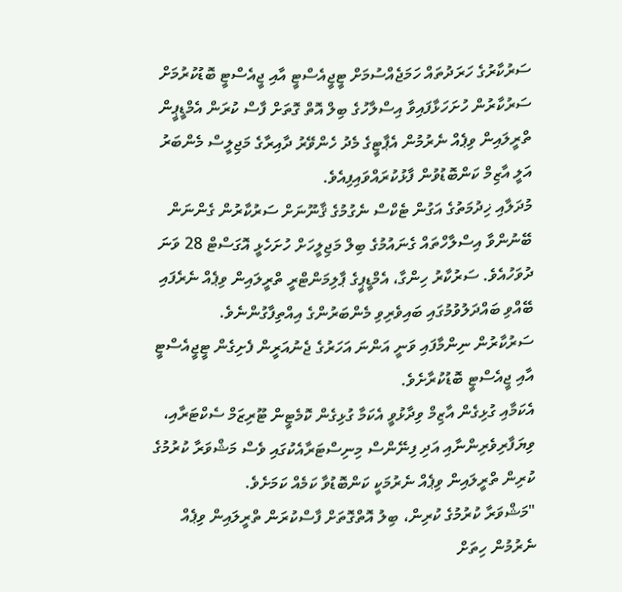ސަރުކާރުގެ ހަރަދުތައް ހަމަޖެއްސުމަށް ޓީޖީއެސްޓީ އާއި ޖީއެސްޓީ ބޮޑުކުރުމަށް ސަރުކާރުން ހުށަހަޅާފައިވާ އިސްލާހުގެ ބިލް އޮތް ގޮތަށް ފާސް ކުރަން އެމްޑީޕީން ތްރީލައިން ވިޕެއް ނެރުމުން އެޕާޓީގެ މެދު ހެންވޭރު ދާއިރާގެ މަޖިލީސް މެންބަރު އަލީ އާޒިމް ކަންބޮޑުވުން ފާޅުކުރައްވައިފިއެވެ.
މުދަލާއި ޚިދުމަތުގެ އަގުން ޓެކްސް ނެގުމުގެ ޤާނޫނަށް ސަރުކާރުން ގެންނަން ބޭނުންވާ އިސްލާހްތައް ގެނައުމުގެ ބިލް މަޖިލީހަށް ހުށަހެޅީ އޮގަސްޓް 28 ވަނަ ދުވަހުއެވެ. ސަރުކާރު ހިންގާ، އެމްޑީޕީގެ ޕާލިމަންޓްރީ ތްރީލައިން ވިޕެއް ނެރެފައި ބޭއްވި ބައްދަލުވުމުގައި ބައިވެރިވި މެންބަރުންގެ އިއްތިފާގުންނެވެ.
ސަރުކާރުން ނިންމާފައި ވަނީ އަންނަ އަހަރުގެ ޖެނުއަރީން ފެށިގެން ޓީޖީއެސްޓީ އާއި ޖީއެސްޓީ ބޮޑުކުރާށެވެ.
އެކަމާއި ގުޅިގެން އާޒިމް ވިދާޅުވީ އެކަމާ ގުޅިގެން ކޮމެޓީން ޓޫރިޒަމް ސެކްޓަރާއި، ވިޔަފާރިވެރިންނާއި އަދި ފިނޭންސް މިނިސްޓަރާއެކުގައި ވެސް މަޝްވަރާ ކުރުމުގެ ކުރިން ތްރީލައިން ވިޕެއް ނެރުމަކީ ކަންބޮޑުވާ ކަމެއް ކަމަށެވެ.
"މަޝްވަރާ ކުރުމުގެ ކުރިން، ބިލު އޮތްގޮތަށް ފާސްކުރަން ތްރީލައިން ވިޕެއް ނެރުމުން ހިތަށް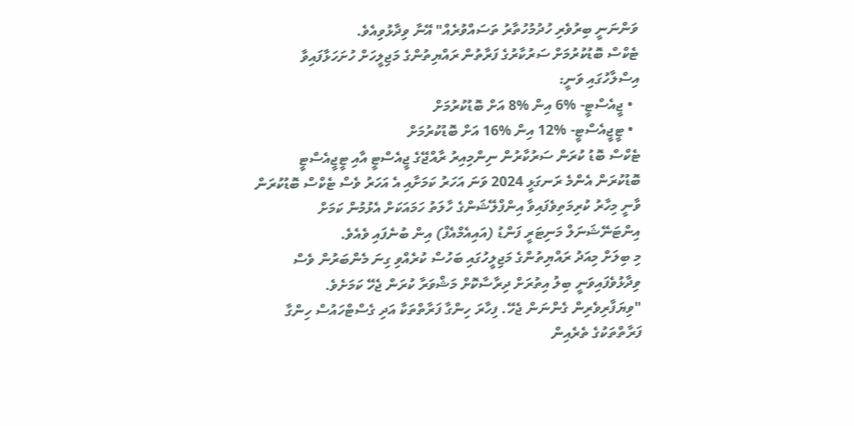ވަންނަނީ ބިރުވެރި ހުދުމުހުތާރު ތަސައްވުރެއް" އޭނާ ވިދާޅުވިއެވެ.
ޓެކްސް ބޮޑުކުރުމަށް ސަރުކާރުގެ ފަރާތުން ރައްޔިތުންގެ މަޖިލީހަށް ހުށަހަޅާފައިވާ އިސްލާހުގައި ވަނީ:
  • ޖީއެސްޓީ- %6 އިން %8 އަށް ބޮޑުކުރުމަށް
  • ޓީޖީއެސްޓީ- %12 އިން %16 އަށް ބޮޑުކުރުމަށް
ޓެކްސް ބޮޑު ކުރަން ސަރުކާރުން ނިންމިއިރު ރާއްޖޭގެ ޖީއެސްޓީ އާއި ޓީޖީއެސްޓީ ބޮޑުކުރަން އެންމެ ރަނގަޅީ 2024 ވަނަ އަހަރު ކަމަށާއި އެ އަހަރު ވެސް ޓެކްސް ބޮޑުކުރަން ވާނީ މިހާރު ކުރިމަތިވެފައިވާ އިންފްލޭޝަންގެ ހާލަތު ހަމައަކަށް އެޅުމުން ކަމަށް އިންޓަނޭޝަނަލް މަނިޓަރީ ފަންޑު (އައިއެމްއެފް) އިން ބުނެފައި ވެއެވެ.
މި ބިލަށް މިއަދު ރައްޔިތުންގެ މަޖިލީހުގައި ބަހުސް ކުރެއްވި ގިނަ މެންބަރުން ވެސް ވިދާޅުވެފައިވަނީ ބިލު އިތުރަށް ދިރާސާކޮށް މަޝްވަރާ ކުރަން ޖެހޭ ކަމަށެވެ.
"ވިޔަފާރިވެރިން ގެންނަން ޖެހޭ. ފިހާރަ ހިންގާ ފަރާތްތަކާ އަދި ގެސްޓްހައުސް ހިންގާ ފަރާތްތަކުގެ ތެރެއިން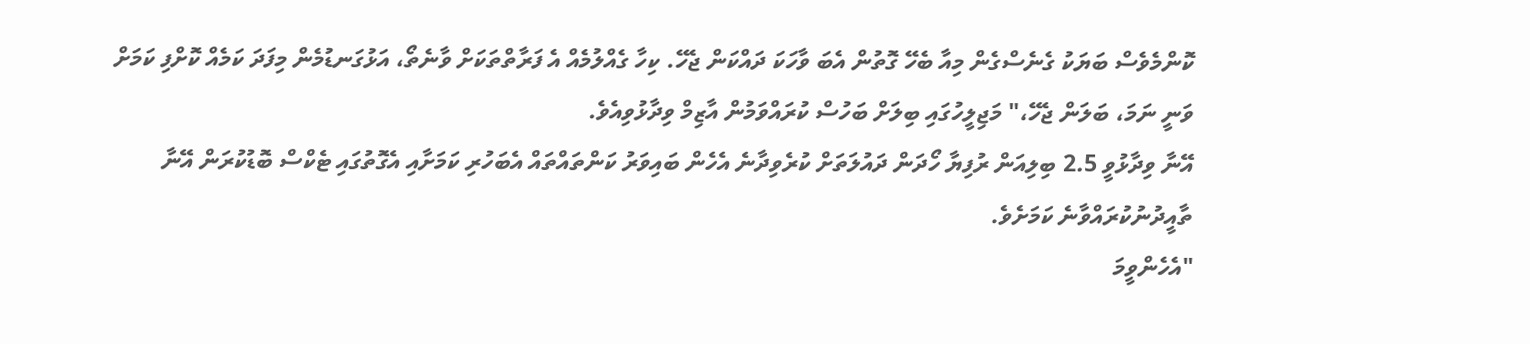ކޮންމެވެސް ބަޔަކު ގެނެސްގެން މިއާ ބެހޭ ގޮތުން އެބަ ވާހަކަ ދައްކަން ޖެހޭ. ކިހާ ގެއްލުމެއް އެ ފަރާތްތަކަށް ވާނެތޯ، އަޅުގަނޑުމެން މިފަދަ ކަމެއް ކޮށްފި ކަމަށް ވަނީ ނަމަ، ބަލަން ޖެހޭ،" މަޖިލީހުގައި ބިލަށް ބަހުސް ކުރައްވަމުން އާޒިމް ވިދާޅުވިއެވެ.
އޭނާ ވިދާޅުވީ 2.5 ބިލިއަން ރުފިޔާ ހޯދަން ދައުލަތަށް ކުރެވިދާނެ އެހެން ބައިވަރު ކަންތައްތައް އެބަހުރި ކަމަށާއި އެގޮތުގައި ޓެކްސް ބޮޑުކުރަން އޭނާ ތާއީދުނުކުރައްވާނެ ކަމަށެވެ.
"އެހެންވީމަ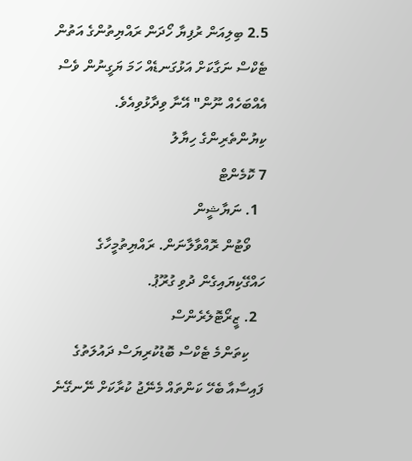2.5 ބިލިއަން ރުފިޔާ ހޯދަން ރައްޔިތުންގެ އަތުން ޓެކްސް ނަގާކަށް އަޅުގަނޑެއް ހަމަ ޔަގީނުން ވެސް އެއްބަހެއް ނޫން" އޭނާ ވިދާޅުވިއެވެ.
ކިޔުންތެރިންގެ ހިޔާލު
7 ކޮމެންޓް
  1. ނަޔާޝީން
    ވޯޓުން ރޮއްވާލާނަން. ރައްޔިތުމީހާގެ ހައްގޭކިޔައިގެން ދުވި ގުރޫޕު.
  2. ޒީރޯޓޮލެރެންސް
    ކިތަންމެ ޓެކްސް ބޮޑުކުރިޔަސް ދައުލަތުގެ ފައިސާއާ ބެހޭ ކަންތައް މެނޭޖު ކުރާކަށް ނޭނގޭނެ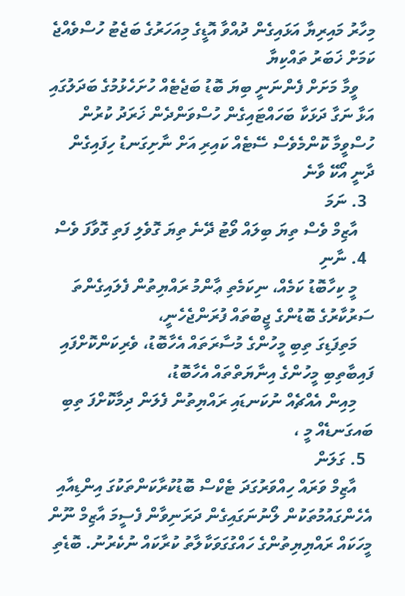މިހާރު މައިރިޔާ އަޅައިގެން ދުއްވާ އޮޑީގެ މިއަހަރުގެ ބަޖެޓު ހުސްވެއްޖެ ކަމަށް ޚަބަރު ތައްކިޔާ
    ވީމާ މަށަށް ފެންނަނީ ބިޔަ ބޮޑު ބަޖެޓެއް ހުށަހެޅުމުގެ ބަދަލުގައި އަޅާ ނަގާ ދަޅަކާ ބަހައްޓައިގެން ހުސްވަންދެން ޚަރަދު ކުރުން ހުސްވީމާ ކޮންމެވެސް ސޭޓެއް ކައިރި އަށް ނާށިގަނޑު ހިފައިގެން ދާނީ އޯކޭ ވާނެ
  3. ނަމަ
    އާޒިމް ވެސް ތިޔަ ބިލައް ވޯޓު ދޭނެ ތިޔަ ގޮވެލި ފަތި ގޮވާފަ ވެސް
  4. ނާނި
    މީ ކިހާބޮޑު ކަމެއް، ނިކަމެތި ޢާންމު ރައްޔިތުން ފެލައިގެންތަ ސަރުކާރުގެ ބޮޑުންގެ ޖީބުތައް ފުރަންޖެހެނީ،
    މަތިފަޑިގަ ތިބި މީހުންގެ މުސާރަތައް އެހާބޮޑު، ވެރިކަންކޮށްފައި ފައިބާތިބި މީހުންގެ އިނާޔަތްތައް އެހާބޮޑު،
    މިއިން އެއްޗެއް ނުކަނޑައި ރައްޔިތުން ފެލަން ދިމާކޮށްފަ ތިބި ބައގަނޑެއް މީ ،
  5. ގަލަން
    އާޒިމް ވަރައް ހިއްވަރުގަދަ ޓެކްސް ބޮޑުކުރާކަންތަކުގަ އިންޑިއާއި އެހެންގައުމުތަކުން ލޯނުނަގައިގެން ދަރަނިވާން ފެސީމަ އާޒިމް ނޫން މީހަކައް ރައްޔިޔިތުންގެ ހައްގުގަވަކާލާތު ކުރާކައް ނުކެރުނު. ބޮޑެތި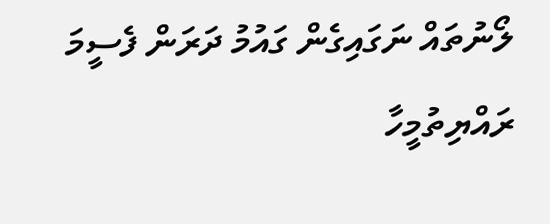ލޯނުތައް ނަގައިގެން ގައުމު ދަރަން ފެސީމަ ރައްޔިތުމީހާ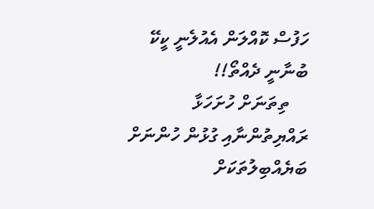ހަފުސް ކޮއްލަން އެއުލެނީ ކީކޭ ބުނާނީ ދެއްތޯ!!
    ތިތަނަށް ހުށަހަޅާ ރައްޔިތުންނާއި ގުޅުން ހުންނަށް ބަޔެއްބިލުތަކަށް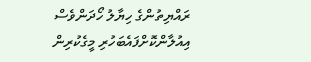ރައްޔިތުންގެ ހިޔާލު ހޯދަންވެސް އިއުލާންކޮށްފައެބަހުރި މީގެކުރިން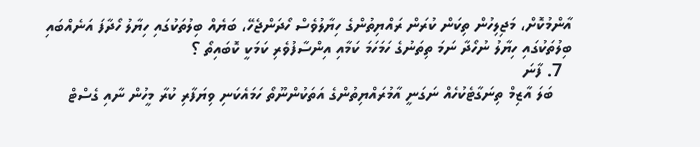އާންމުކޮށް، މަޖިލިހުން ތިކަން ކުރަން ރައްޔިތުންގެ ހިޔާލުވެސް ހޯދަންޖެހޭ، ބަޔެއް ބިލުތަކުގައި ހިޔާލު ހޯދާފަ އަނެއްބައި ބިލުތަކުގައި ހިޔާލު ނުހޯދާ ނަމަ ތިތަނުގެ ހަމަހަމަ ކަމާއި އިންސާފުވެރި ކަމަކީ ކޮބައިތޯ ؟
  7. ފާނަ
    ބަލަ އާޒިމް ތިނަގާޓެކުހެއް ނަގަނީ އާމުރައްޔިތުންގެ އަތަކުންނޫތޯ ހަމައެކަނި ވިޔަފާރި ކުރާ މީހުން ނާއި ގެސްޓް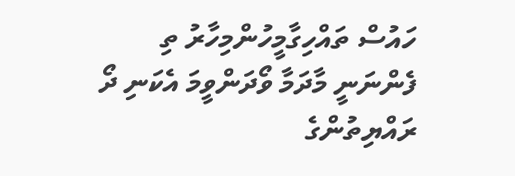ހައުސް ތައްހިގާމީހުންމިހާރު ތި ފެންނަނީ މާދަމާ ވޯދަންވީމަ އެކަނި ދޯ ރައްޔިތުންގެ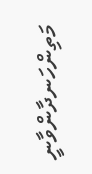މަތިންހަނދާންވާނީ